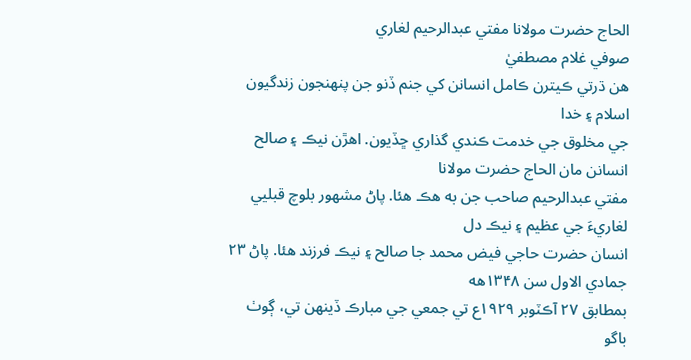الحاج حضرت مولانا مفتي عبدالرحيم لغاري
صوفي غلام مصطفيٰ
هن ڌرتي ڪيترن ڪامل انسانن کي جنم ڏنو جن پنهنجون زندگيون اسلام ۽ خدا
جي مخلوق جي خدمت ڪندي گذاري ڇڏيون. اهڙن نيڪ ۽ صالح انسانن مان الحاج حضرت مولانا
مفتي عبدالرحيم صاحب جن به هڪ هئا. پاڻ مشهور بلوچ قبليي لغاريءَ جي عظيم ۽ نيڪ دل
انسان حضرت حاجي فيض محمد جا صالح ۽ نيڪ فرزند هئا. پاڻ ۲۳ جمادي الاول سن ۱۳۴۸هه
بمطابق ۲۷ آڪٽوبر ۱۹۲۹ع تي جمعي جي مبارڪ ڏينهن تي، ڳوٺ باگو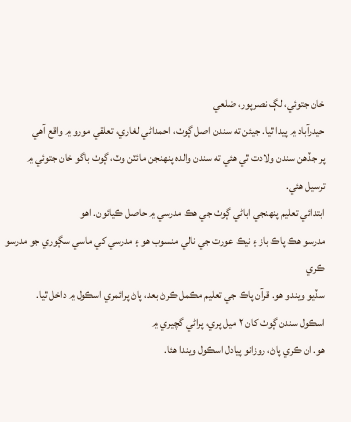خان جتوئي، لڳ نصرپور، ضلعي
حيدرآباد ۾ پيدا ٿيا. جيئن ته سندن اصل ڳوٺ، احمداڻي لغاري، تعلقي مورو ۾ واقع آهي
پر جڏهن سندن ولادت ٿي هئي ته سندن والده پنهنجن مائٽن وٽ، ڳوٺ باگو خان جتوئي ۾
ترسيل هئي.
ابتدائي تعليم پنهنجي اباڻي ڳوٺ جي هڪ مدرسي ۾ حاصل ڪيائون. اهو
مدرسو هڪ پاڪ باز ۽ نيڪ عورت جي نالي منسوب هو ۽ مدرسي کي ماسي سڳوري جو مدرسو ڪري
سڏيو ويندو هو. قرآن پاڪ جي تعليم مڪمل ڪرڻ بعد، پاڻ پرائمري اسڪول ۾ داخل ٿيا.
اسڪول سندن ڳوٺ کان ۲ ميل پري، پراڻي گچيري ۾
هو. ان ڪري پاڻ، روزانو پيادل اسڪول ويندا هئا.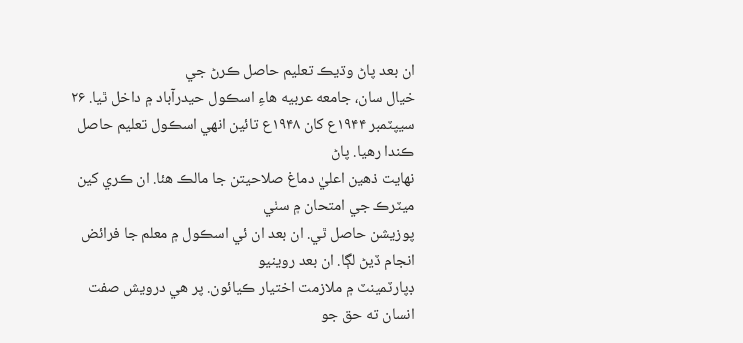ان بعد پاڻ وڌيڪ تعليم حاصل ڪرڻ جي
خيال سان، جامعه عربيه هاءِ اسڪول حيدرآباد ۾ داخل ٿيا. ۲۶ سيپٽمبر ۱۹۴۴ع کان ۱۹۴۸ع تائين انهي اسڪول تعليم حاصل ڪندا رهيا. پاڻ
نهايت ذهين اعليٰ دماغ صلاحيتن جا مالڪ هئا. ان ڪري کين ميٽرڪ جي امتحان ۾ سٺي
پوزيشن حاصل ٿي. ان بعد ان ئي اسڪول ۾ معلم جا فرائض انجام ڏيڻ لڳا. ان بعد روينيو
ڊپارٽمينٽ ۾ ملازمت اختيار ڪيائون. پر هي درويش صفت انسان ته حق جو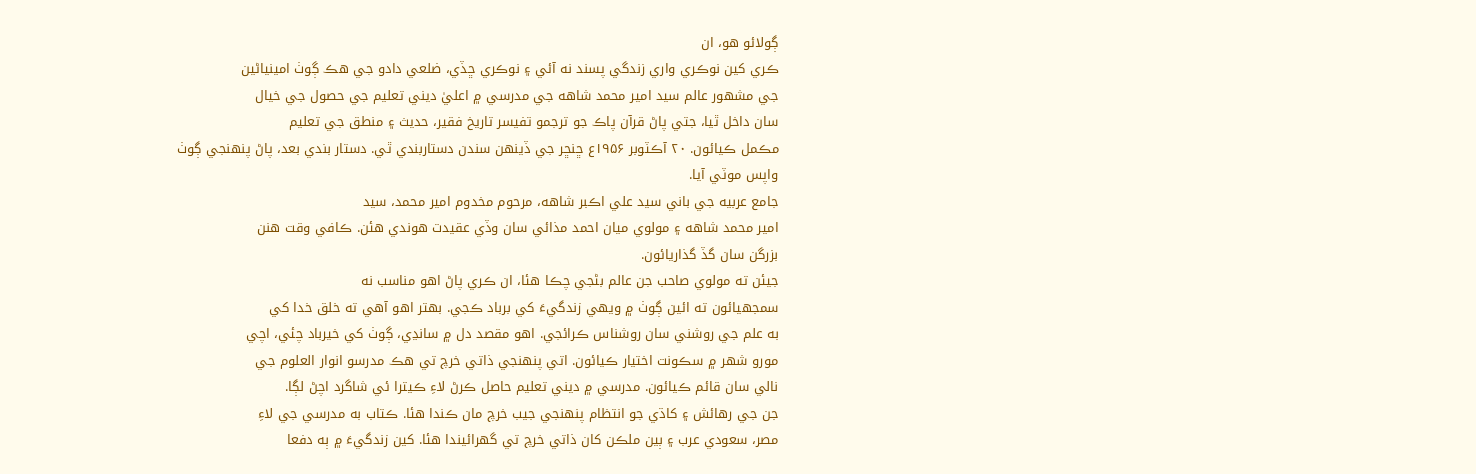ڳولائو هو، ان
ڪري کين نوڪري واري زندگي پسند نه آئي ۽ نوڪري ڇڏي، ضلعي دادو جي هڪ ڳوٺ امينياڻين
جي مشهور عالم سيد امير محمد شاهه جي مدرسي ۾ اعليٰ ديني تعليم جي حصول جي خيال
سان داخل ٿيا، جتي پاڻ قرآن پاڪ جو ترجمو تفيسر تاريخ فقير، حديث ۽ منطق جي تعليم
مڪمل ڪيائون. ۲۰ آڪٽوبر ۱۹۵۶ع ڇنڇر جي ڏينهن سندن دستاربندي ٿي. دستار بندي بعد، پاڻ پنهنجي ڳوٺ
واپس موٽي آيا.
جامع عربيه جي باني سيد علي اڪبر شاهه، مرحوم مخدوم امير محمد، سيد
امير محمد شاهه ۽ مولوي ميان احمد مذائي سان وڏي عقيدت هوندي هئن. ڪافي وقت هنن
بزرگن سان گڏ گذاريائون.
جيئن ته مولوي صاحب جن عالم بڻجي چڪا هئا، ان ڪري پاڻ اهو مناسب نه
سمجهيائون ته ائين ڳوٺ ۾ ويهي زندگيءَ کي برباد ڪجي. بهتر اهو آهي ته خلق خدا کي
به علم جي روشني سان روشناس ڪرائجي. اهو مقصد دل ۾ سانڍي، ڳوٺ کي خيرباد چئي، اچي
مورو شهر ۾ سڪونت اختيار ڪيائون. اتي پنهنجي ذاتي خرچ تي هڪ مدرسو انوار العلوم جي
نالي سان قائم ڪيائون. مدرسي ۾ ديني تعليم حاصل ڪرڻ لاءِ ڪيترا ئي شاگرد اچڻ لڳا.
جن جي رهائش ۽ کاڌي جو انتظام پنهنجي جيب خرچ مان ڪندا هئا. ڪتاب به مدرسي جي لاءِ
مصر، سعودي عرب ۽ ٻين ملڪن کان ذاتي خرچ تي گهرائيندا هئا. کين زندگيءَ ۾ ٻه دفعا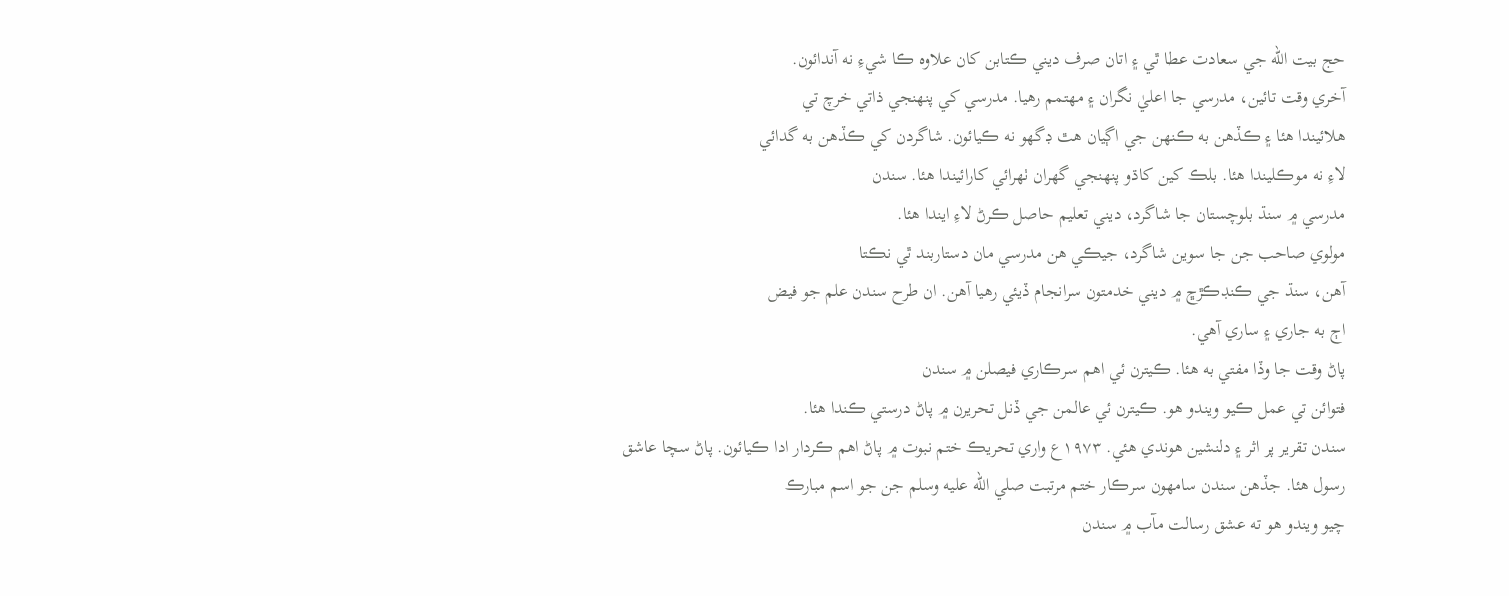حج بيت الله جي سعادت عطا ٿي ۽ اتان صرف ديني ڪتابن کان علاوه ڪا شيءِ نه آندائون.
آخري وقت تائين، مدرسي جا اعليٰ نگران ۽ مهتمم رهيا. مدرسي کي پنهنجي ذاتي خرچ تي
هلائيندا هئا ۽ ڪڏهن به ڪنهن جي اڳيان هٿ ڊگهو نه ڪيائون. شاگردن کي ڪڏهن به گدائي
لاءِ نه موڪليندا هئا. بلڪ کين کاڌو پنهنجي گهران ٺهرائي کارائيندا هئا. سندن
مدرسي ۾ سنڌ بلوچستان جا شاگرد، ديني تعليم حاصل ڪرڻ لاءِ ايندا هئا.
مولوي صاحب جن جا سوين شاگرد، جيڪي هن مدرسي مان دستاربند ٿي نڪتا
آهن، سنڌ جي ڪنڊڪڙڇ ۾ ديني خدمتون سرانجام ڏيئي رهيا آهن. ان طرح سندن علم جو فيض
اڄ به جاري ۽ ساري آهي.
پاڻ وقت جا وڏا مفتي به هئا. ڪيترن ئي اهم سرڪاري فيصلن ۾ سندن
فتوائن تي عمل ڪيو ويندو هو. ڪيترن ئي عالمن جي ڏنل تحريرن ۾ پاڻ درستي ڪندا هئا.
سندن تقرير پر اثر ۽ دلنشين هوندي هئي. ۱۹۷۳ع واري تحريڪ ختم نبوت ۾ پاڻ اهم ڪردار ادا ڪيائون. پاڻ سچا عاشق
رسول هئا. جڏهن سندن سامهون سرڪار ختم مرتبت صلي الله عليه وسلم جن جو اسم مبارڪ
چيو ويندو هو ته عشق رسالت مآب ۾ سندن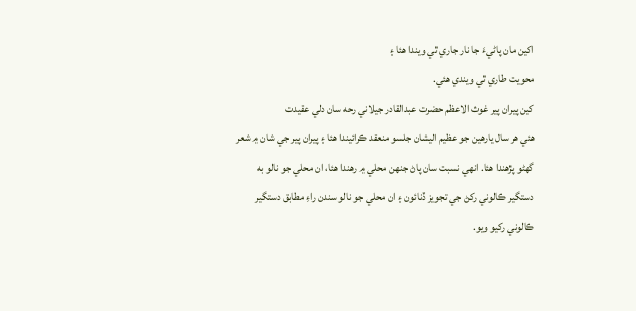اکين مان پاڻيءَ جا نار جاري ٿي ويندا هئا ۽
محويت طاري ٿي ويندي هئي.
کين پيران پير غوث الاعظم حضرت عبدالقادر جيلاني رحه سان دلي عقيدت
هئي هر سال يارهين جو عظيم اليشان جلسو منعقد ڪرائيندا هئا ۽ پيران پير جي شان ۾ شعر
گهڻو پڙهندا هئا. انهي نسبت سان پاڻ جنهن محلي ۾ رهندا هئا، ان محلي جو نالو به
دستگير ڪالوني رکڻ جي تجويز ڏنائون ۽ ان محلي جو نالو سندن راءِ مطابق دستگير
ڪالوني رکيو ويو.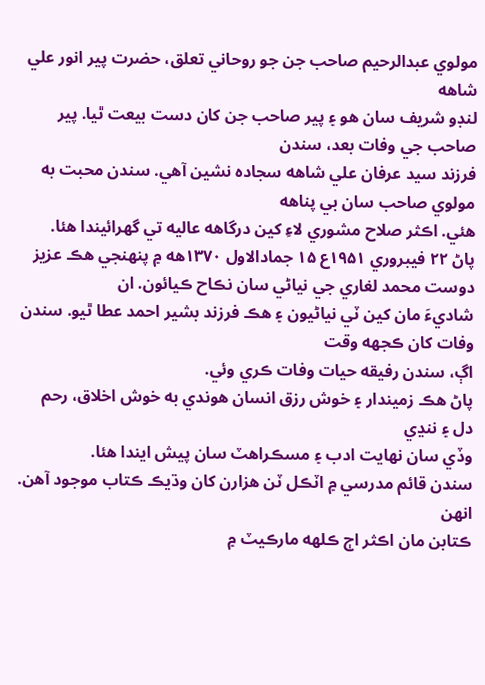مولوي عبدالرحيم صاحب جن جو روحاني تعلق، حضرت پير انور علي شاهه
لنڊو شريف سان هو ۽ پير صاحب جن کان دست بيعت ٿيا. پير صاحب جي وفات بعد، سندن
فرزند سيد عرفان علي شاهه سجاده نشين آهي. سندن محبت به مولوي صاحب سان بي پناهه
هئي. اڪثر صلاح مشوري لاءِ کين درگاهه عاليه تي گهرائيندا هئا.
پاڻ ۲۲ فيبروري ۱۹۵۱ع ۱۵ جمادالاول ۱۳۷۰هه ۾ پنهنجي هڪ عزيز دوست محمد لغاري جي نياڻي سان نڪاح ڪيائون. ان
شاديءَ مان کين ٽي نياڻيون ۽ هڪ فرزند بشير احمد عطا ٿيو. سندن وفات کان ڪجهه وقت
اڳ، سندن رفيقه حيات وفات ڪري وئي.
پاڻ هڪ زميندار ۽ خوش رزق انسان هوندي به خوش اخلاق، رحم دل ۽ ننڍي
وڏي سان نهايت ادب ۽ مسڪراهٽ سان پيش ايندا هئا.
سندن قائم مدرسي ۾ اٽڪل ٽن هزارن کان وڌيڪ ڪتاب موجود آهن. انهن
ڪتابن مان اڪثر اڄ ڪلهه مارڪيٽ ۾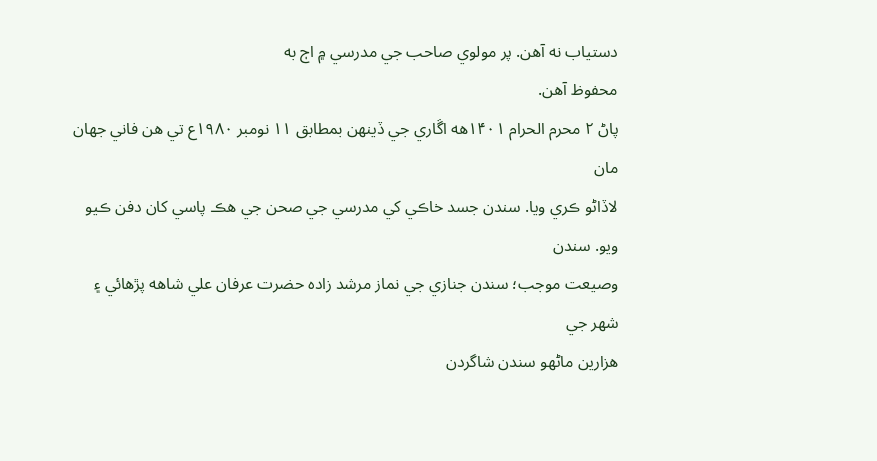دستياب نه آهن. پر مولوي صاحب جي مدرسي ۾ اڄ به
محفوظ آهن.
پاڻ ۲ محرم الحرام ۱۴۰۱هه اڱاري جي ڏينهن بمطابق ۱۱ نومبر ۱۹۸۰ع تي هن فاني جهان مان
لاڏاڻو ڪري ويا. سندن جسد خاڪي کي مدرسي جي صحن جي هڪ پاسي کان دفن ڪيو ويو. سندن
وصيعت موجب؛ سندن جنازي جي نماز مرشد زاده حضرت عرفان علي شاهه پڙهائي ۽ شهر جي
هزارين ماڻهو سندن شاگردن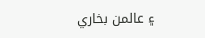۽ عالمن بخاري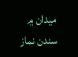ميدان ۾ سندن نماز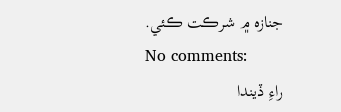جنازه ۾ شرڪت ڪئي.
No comments:
راءِ ڏيندا